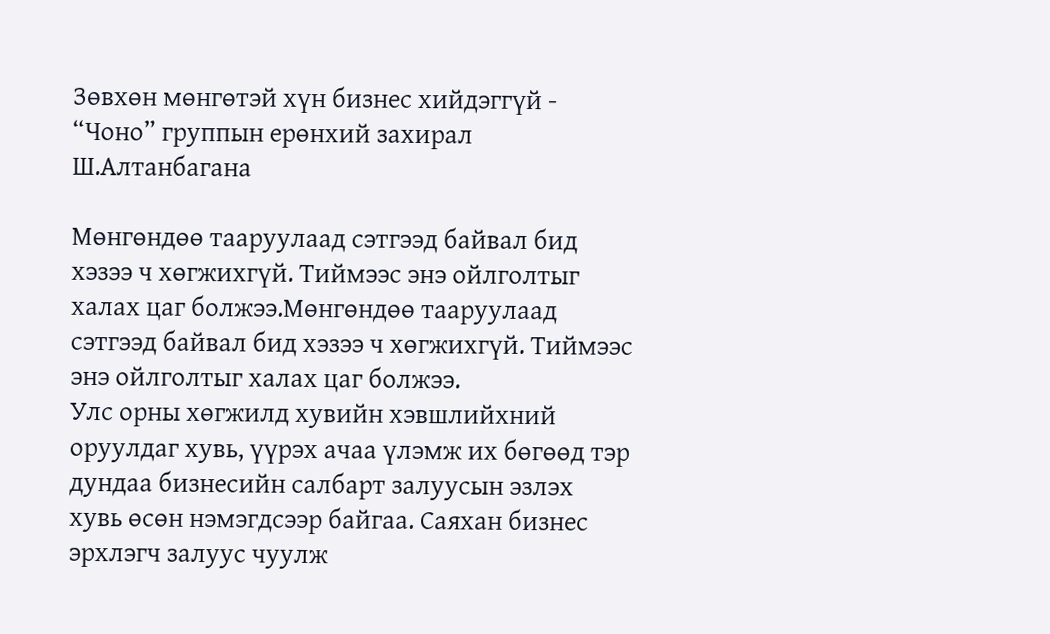Зөвхөн мөнгөтэй хүн бизнес хийдэггүй - “Чоно” группын ерөнхий захирал Ш.Алтанбагана

Мөнгөндөө тааруулаад сэтгээд байвал бид хэзээ ч хөгжихгүй. Тиймээс энэ ойлголтыг халах цаг болжээ.Мөнгөндөө тааруулаад сэтгээд байвал бид хэзээ ч хөгжихгүй. Тиймээс энэ ойлголтыг халах цаг болжээ.
Улс орны хөгжилд хувийн хэвшлийхний оруулдаг хувь, үүрэх ачаа үлэмж их бөгөөд тэр дундаа бизнесийн салбарт залуусын эзлэх хувь өсөн нэмэгдсээр байгаа. Саяхан бизнес эрхлэгч залуус чуулж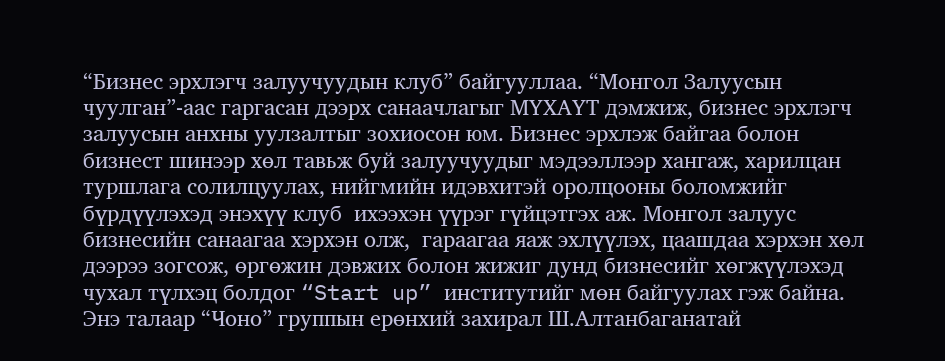“Бизнес эрхлэгч залуучуудын клуб” байгууллаа. “Монгол Залуусын чуулган”-аас гаргасан дээрх санаачлагыг МҮХАҮТ дэмжиж, бизнес эрхлэгч залуусын анхны уулзалтыг зохиосон юм. Бизнес эрхлэж байгаа болон бизнест шинээр хөл тавьж буй залуучуудыг мэдээллээр хангаж, харилцан туршлага солилцуулах, нийгмийн идэвхитэй оролцооны боломжийг бүрдүүлэхэд энэхүү клуб  ихээхэн үүрэг гүйцэтгэх аж. Монгол залуус бизнесийн санаагаа хэрхэн олж,  гараагаа яаж эхлүүлэх, цаашдаа хэрхэн хөл дээрээ зогсож, өргөжин дэвжих болон жижиг дунд бизнесийг хөгжүүлэхэд чухал түлхэц болдог “Start up” институтийг мөн байгуулах гэж байна. Энэ талаар “Чоно” группын ерөнхий захирал Ш.Алтанбаганатай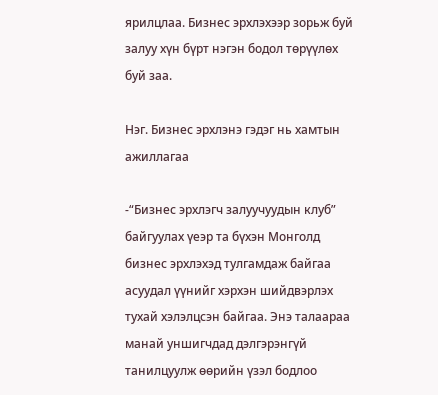ярилцлаа. Бизнес эрхлэхээр зорьж буй залуу хүн бүрт нэгэн бодол төрүүлөх буй заа.

Нэг. Бизнес эрхлэнэ гэдэг нь хамтын ажиллагаа

-“Бизнес эрхлэгч залуучуудын клуб” байгуулах үеэр та бүхэн Монголд бизнес эрхлэхэд тулгамдаж байгаа асуудал үүнийг хэрхэн шийдвэрлэх тухай хэлэлцсэн байгаа. Энэ талаараа манай уншигчдад дэлгэрэнгүй танилцуулж өөрийн үзэл бодлоо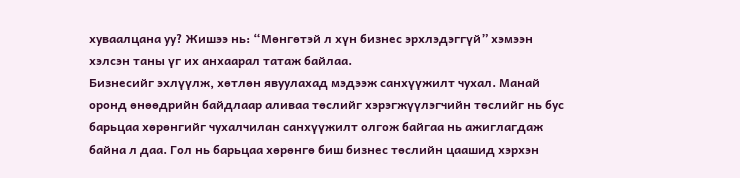хуваалцана уу? Жишээ нь: “Мөнгөтэй л хүн бизнес эрхлэдэггүй” хэмээн хэлсэн таны үг их анхаарал татаж байлаа.
Бизнесийг эхлүүлж, хөтлөн явуулахад мэдээж санхүүжилт чухал. Манай оронд өнөөдрийн байдлаар аливаа төслийг хэрэгжүүлэгчийн төслийг нь бус барьцаа хөрөнгийг чухалчилан санхүүжилт олгож байгаа нь ажиглагдаж байна л даа. Гол нь барьцаа хөрөнгө биш бизнес төслийн цаашид хэрхэн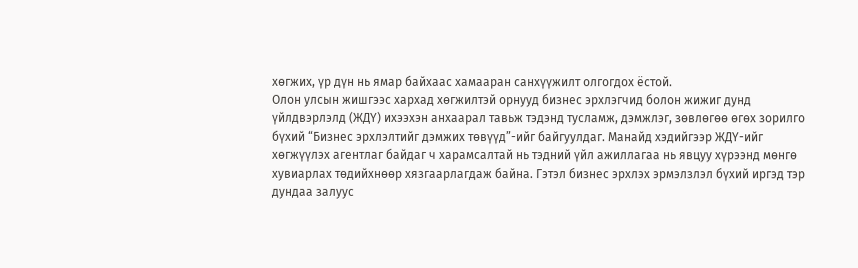хөгжих, үр дүн нь ямар байхаас хамааран санхүүжилт олгогдох ёстой.
Олон улсын жишгээс хархад хөгжилтэй орнууд бизнес эрхлэгчид болон жижиг дунд үйлдвэрлэлд (ЖДҮ) ихээхэн анхаарал тавьж тэдэнд тусламж, дэмжлэг, зөвлөгөө өгөх зорилго бүхий “Бизнес эрхлэлтийг дэмжих төвүүд”-ийг байгуулдаг. Манайд хэдийгээр ЖДҮ-ийг хөгжүүлэх агентлаг байдаг ч харамсалтай нь тэдний үйл ажиллагаа нь явцуу хүрээнд мөнгө хувиарлах төдийхнөөр хязгаарлагдаж байна. Гэтэл бизнес эрхлэх эрмэлзлэл бүхий иргэд тэр дундаа залуус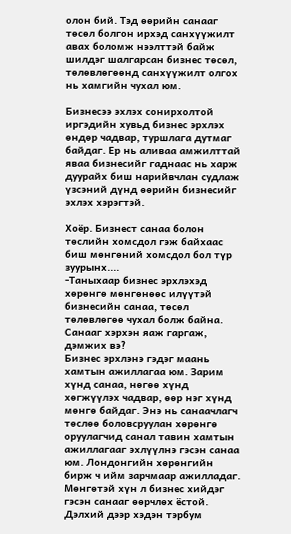олон бий. Тэд өөрийн санааг төсөл болгон ирхэд санхүүжилт авах боломж нээлттэй байж шилдэг шалгарсан бизнес төсөл, төлөвлөгөөнд санхүүжилт олгох нь хамгийн чухал юм.

Бизнесээ эхлэх сонирхолтой иргэдийн хувьд бизнес эрхлэх өндөр чадвар, туршлага дутмаг байдаг. Ер нь аливаа амжилттай яваа бизнесийг гаднаас нь харж дуурайх биш нарийвчлан судлаж үзсэний дүнд өөрийн бизнесийг эхлэх хэрэгтэй.

Хоёр. Бизнест санаа болон төслийн хомсдол гэж байхаас биш мөнгөний хомсдол бол түр зуурынх....
-Таныхаар бизнес эрхлэхэд хөрөнгө мөнгөнөөс илүүтэй бизнесийн санаа, төсөл төлөвлөгөө чухал болж байна. Санааг хэрхэн яаж гаргаж, дэмжих вэ?
Бизнес эрхлэнэ гэдэг маань хамтын ажиллагаа юм. Зарим хүнд санаа, нөгөө хүнд хөгжүүлэх чадвар, өөр нэг хүнд мөнгө байдаг. Энэ нь санаачлагч төслөө боловсруулан хөрөнгө оруулагчид санал тавин хамтын ажиллагааг эхлүүлнэ гэсэн санаа юм. Лондонгийн хөрөнгийн бирж ч ийм зарчмаар ажилладаг. Мөнгөтэй хүн л бизнес хийдэг гэсэн санааг өөрчлөх ёстой.  Дэлхий дээр хэдэн тэрбум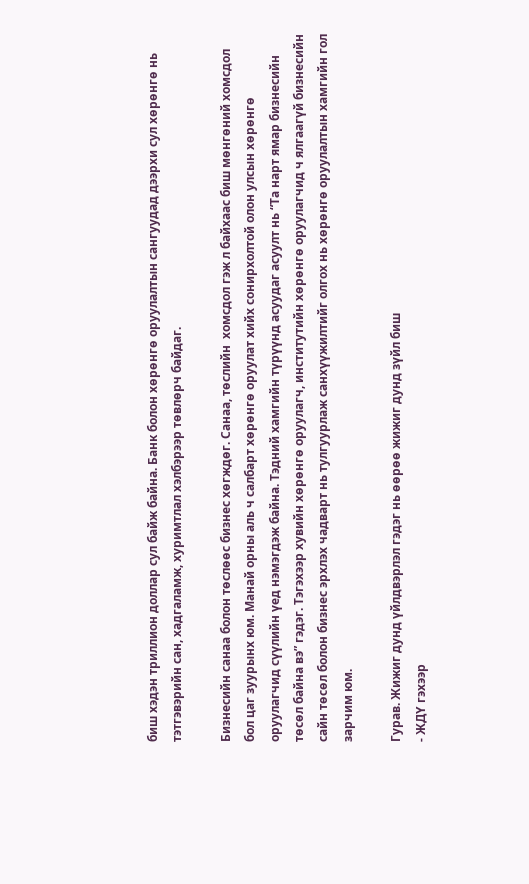биш хэдэн триллион доллар сул байж байна. Банк болон хөрөнгө оруулалтын сангуудад дээрхи сул хөрөнгө нь тэтгэвэрийн сан, хадгаламж, хуримтлал хэлбэрээр төвлөрч байдаг.

Бизнесийн санаа болон төслөөс бизнес хөгждөг. Санаа, төслийн  хомсдол гэж л байхаас биш мөнгөний хомсдол бол цаг зуурынх юм. Манай орны аль ч салбарт хөрөнгө оруулат хийх сонирхолтой олон улсын хөрөнгө оруулагчид сүүлийн үед нэмэгдэж байна. Тэдний хамгийн түрүүнд асуудаг асуулт нь “Та нарт ямар бизнесийн төсөл байна вэ” гэдэг. Тэгэхээр хувийн хөрөнгө оруулагч, институтийн хөрөнгө оруулагчид ч ялгаагүй бизнесийн сайн төсөл болон бизнес эрхлэх чадварт нь тулгуурлаж санхүүжилтийг олгох нь хөрөнгө оруулалтын хамгийн гол зарчим юм.

Гурав. Жижиг дунд үйлдвэрлэл гэдэг нь өөрөө жижиг дунд зүйл биш
- ЖДҮ гэхээр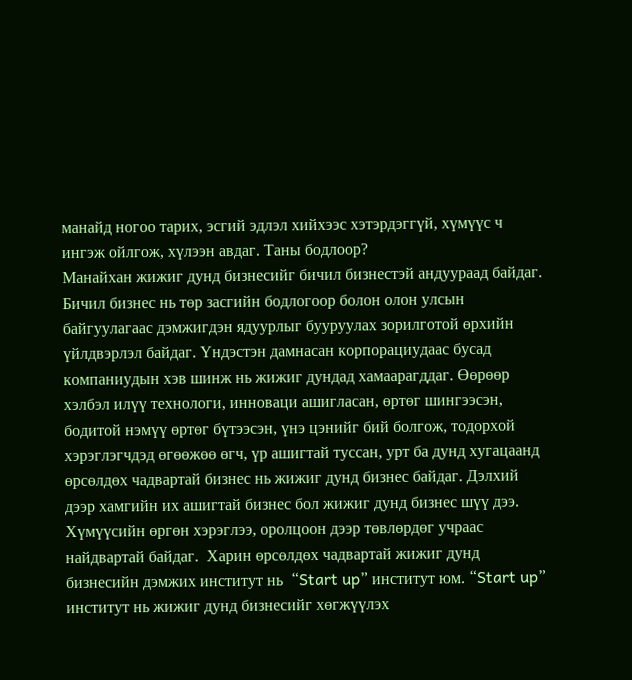манайд ногоо тарих, эсгий эдлэл хийхээс хэтэрдэггүй, хүмүүс ч ингэж ойлгож, хүлээн авдаг. Таны бодлоор?
Манайхан жижиг дунд бизнесийг бичил бизнестэй андуураад байдаг. Бичил бизнес нь төр засгийн бодлогоор болон олон улсын байгуулагаас дэмжигдэн ядуурлыг бууруулах зорилготой өрхийн үйлдвэрлэл байдаг. Үндэстэн дамнасан корпорациудаас бусад компаниудын хэв шинж нь жижиг дундад хамаарагддаг. Өөрөөр хэлбэл илүү технологи, инноваци ашигласан, өртөг шингээсэн, бодитой нэмүү өртөг бүтээсэн, үнэ цэнийг бий болгож, тодорхой хэрэглэгчдэд өгөөжөө өгч, үр ашигтай туссан, урт ба дунд хугацаанд өрсөлдөх чадвартай бизнес нь жижиг дунд бизнес байдаг. Дэлхий дээр хамгийн их ашигтай бизнес бол жижиг дунд бизнес шүү дээ. Хүмүүсийн өргөн хэрэглээ, оролцоон дээр төвлөрдөг учраас найдвартай байдаг.  Харин өрсөлдөх чадвартай жижиг дунд бизнесийн дэмжих институт нь  “Start up” институт юм. “Start up” институт нь жижиг дунд бизнесийг хөгжүүлэх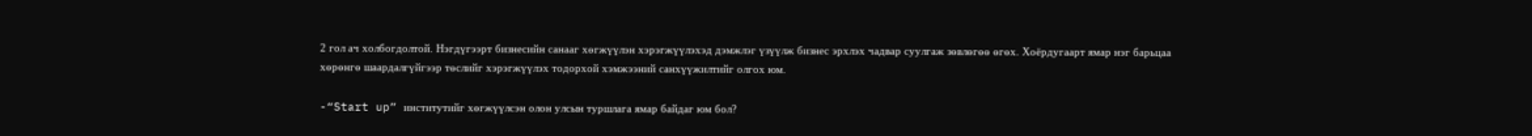2 гол ач холбогдолтой. Нэгдүгээрт бизнесийн санааг хөгжүүлэн хэрэгжүүлэхэд дэмжлэг үзүүлж бизнес эрхлэх чадвар суулгаж зөвлөгөө өгөх. Хоёрдугаарт ямар нэг барьцаа хөрөнгө шаардалгүйгээр төслийг хэрэгжүүлэх тодорхой хэмжээний санхүүжилтийг олгох юм.

-“Start up” институтийг хөгжүүлсэн олон улсын туршлага ямар байдаг юм бол?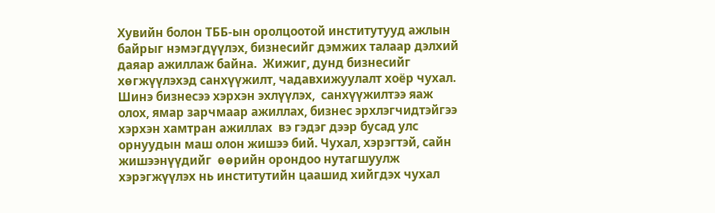Хувийн болон ТББ-ын оролцоотой институтууд ажлын байрыг нэмэгдүүлэх, бизнесийг дэмжих талаар дэлхий даяар ажиллаж байна.  Жижиг, дунд бизнесийг хөгжүүлэхэд санхүүжилт, чадавхижуулалт хоёр чухал. Шинэ бизнесээ хэрхэн эхлүүлэх,  санхүүжилтээ яаж олох, ямар зарчмаар ажиллах, бизнес эрхлэгчидтэйгээ хэрхэн хамтран ажиллах  вэ гэдэг дээр бусад улс орнуудын маш олон жишээ бий. Чухал, хэрэгтэй, сайн жишээнүүдийг  өөрийн орондоо нутагшуулж хэрэгжүүлэх нь институтийн цаашид хийгдэх чухал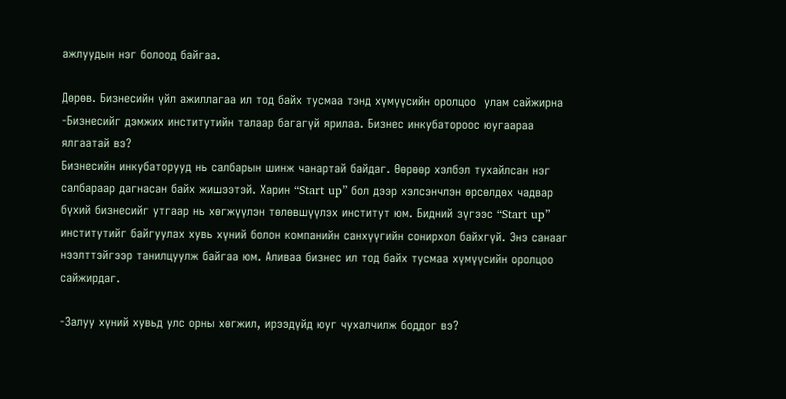ажлуудын нэг болоод байгаа.

Дөрөв. Бизнесийн үйл ажиллагаа ил тод байх тусмаа тэнд хүмүүсийн оролцоо  улам сайжирна
-Бизнесийг дэмжих институтийн талаар багагүй ярилаа. Бизнес инкубатороос юугаараа ялгаатай вэ?
Бизнесийн инкубаторууд нь салбарын шинж чанартай байдаг. Өөрөөр хэлбэл тухайлсан нэг салбараар дагнасан байх жишээтэй. Харин “Start up” бол дээр хэлсэнчлэн өрсөлдөх чадвар бүхий бизнесийг утгаар нь хөгжүүлэн төлөвшүүлэх институт юм. Бидний зүгээс “Start up” институтийг байгуулах хувь хүний болон компанийн санхүүгийн сонирхол байхгүй. Энэ санааг  нээлттэйгээр танилцуулж байгаа юм. Аливаа бизнес ил тод байх тусмаа хүмүүсийн оролцоо сайжирдаг.

-Залуу хүний хувьд улс орны хөгжил, ирээдүйд юуг чухалчилж боддог вэ?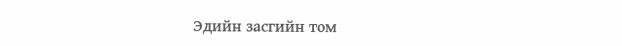Эдийн засгийн том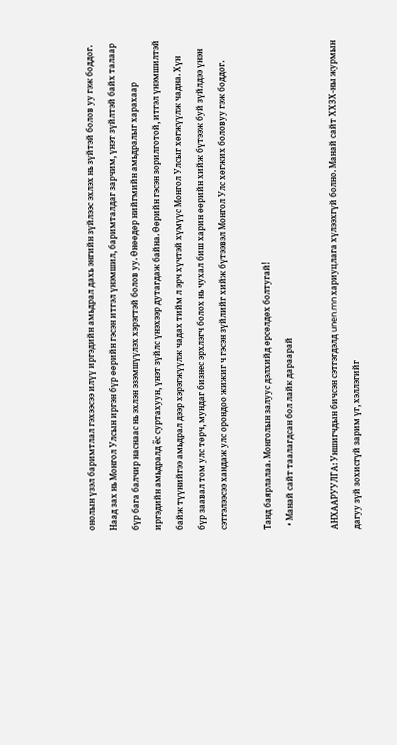онолын үзэл баримтлал гэхээсээ илүү иргэдийн амьдрал дахь энгийн зүйлээс эхлэх нь зүйтэй болов уу гэж боддог. Наад зах нь Монгол Улсын иргэн бүр өөрийн гэсэн итгэл үнэмшил, баримталдаг зарчим, үнэт зүйлтэй байх талаар бүр бага балчир наснаас нь эхлэн эзэмшүүлэх хэрэгтэй болов уу. Өнөөдөр нийгмийн амьдралыг харахаар иргэдийн амьдралд ёс суртахуун, үнэт зүйлс үнэхээр дутагдаж байна. Өөрийн гэсэн зорилготой, итгэл үнэмшилтэй байж түүнийгээ амьдрал дээр хэрэгжүүлж чадах тийм л эрч хүчтэй хүмүүс Монгол Улсыг хөгжүүлж чадна. Хүн бүр заавал том улс төрч, мундаг бизнес эрхлэгч болох нь чухал биш харин өөрийн хийж бүтээж буй зүйлдээ үнэн сэтгэлээсээ хандаж улс орондоо жижиг ч гэсэн зүйлийг хийж бүтээвэл Монгол Улс хөгжих боловуу гэж боддог.

Танд баярлалаа. Монголын залуус дэлхийд өрсөлдөх болтугай!
  • Манай сайт таалагдсан бол лайк дараарай

АНХААРУУЛГА: Уншигчдын бичсэн сэтгэгдэлд unen.mn хариуцлага хүлээхгүй болно. Манай сайт ХХЗХ-ны журмын дагуу зүй зохисгүй зарим үг, хэллэгийг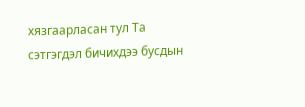хязгаарласан тул Та сэтгэгдэл бичихдээ бусдын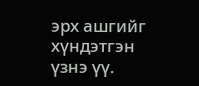эрх ашгийг хүндэтгэн үзнэ үү.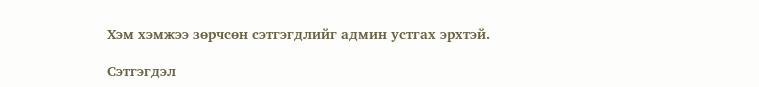Хэм хэмжээ зөрчсөн сэтгэгдлийг админ устгах эрхтэй.

Сэтгэгдэл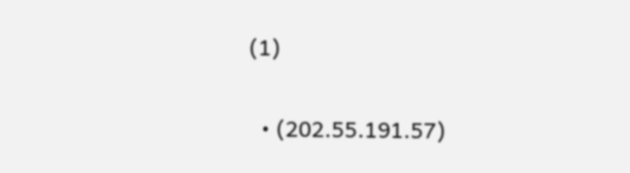(1)

  • (202.55.191.57)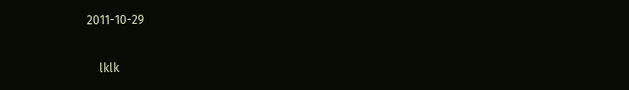2011-10-29

    lklk